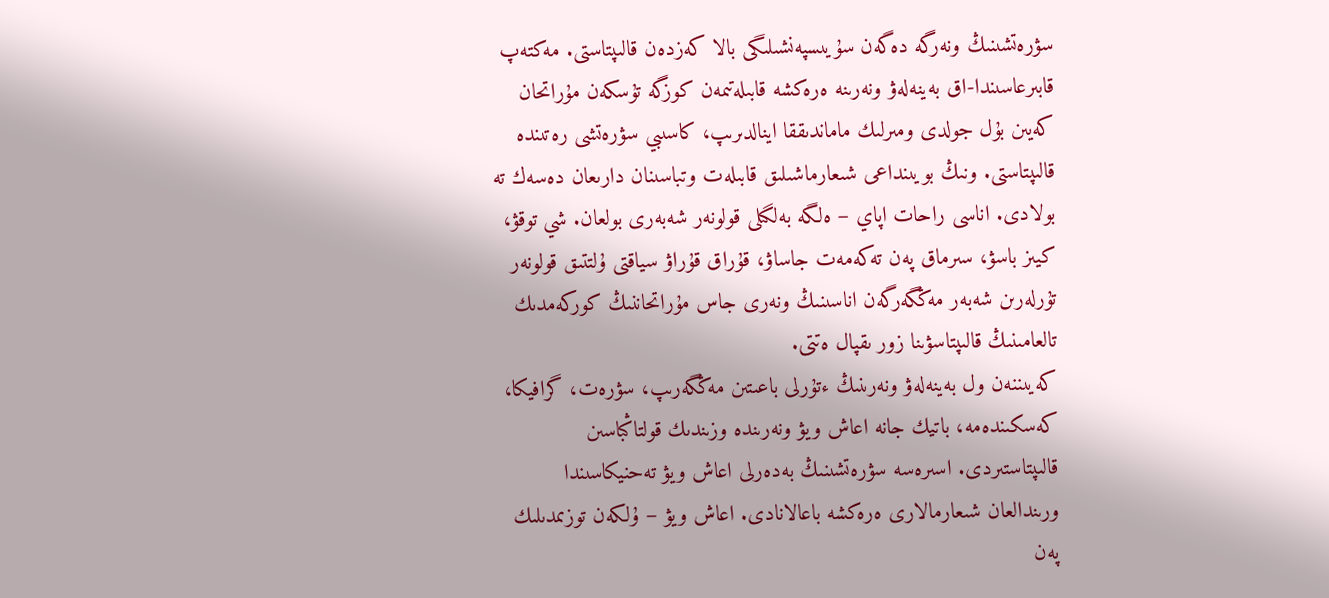سۋرەتشىنىڭ ونەرگە دەگەن سۇيىسپەنشىلىگى بالا كەزدەن قالىپتاستى. مەكتەپ قابىرعاسىندا-اق بەينەلەۋ ونەرىنە ەرەكشە قابىلەتىمەن كوزگە تۇسكەن مۇراتحان كەيىن بۇل جولدى ومىرلىك ماماندىققا اينالدىرىپ، كاسىبي سۋرەتشى رەتىندە قالىپتاستى. ونىڭ بويىنداعى شىعارماشىلىق قابىلەت وتباسىنان دارىعان دەسەك تە بولادى. اناسى راحات اپاي – ەلگە بەلگىلى قولونەر شەبەرى بولعان. شي توقۋ، كيىز باسۋ، سىرماق پەن تەكەمەت جاساۋ، قۇراق قۇراۋ سياقتى ۇلتتىق قولونەر تۇرلەرىن شەبەر مەڭگەرگەن اناسىنىڭ ونەرى جاس مۇراتحاننىڭ كوركەمدىك تالعامىنىڭ قالىپتاسۋىنا زور ىقپال ەتتى.
كەيىننەن ول بەينەلەۋ ونەرىنىڭ ءتۇرلى باعىتىن مەڭگەرىپ، سۋرەت، گرافيكا، كەسكىندەمە، باتيك جانە اعاش ويۋ ونەرىندە وزىندىك قولتاڭباسىن قالىپتاستىردى. اسىرەسە سۋرەتشىنىڭ بەدەرلى اعاش ويۋ تەحنيكاسىندا ورىندالعان شىعارمالارى ەرەكشە باعالانادى. اعاش ويۋ – ۇلكەن توزىمدىلىك پەن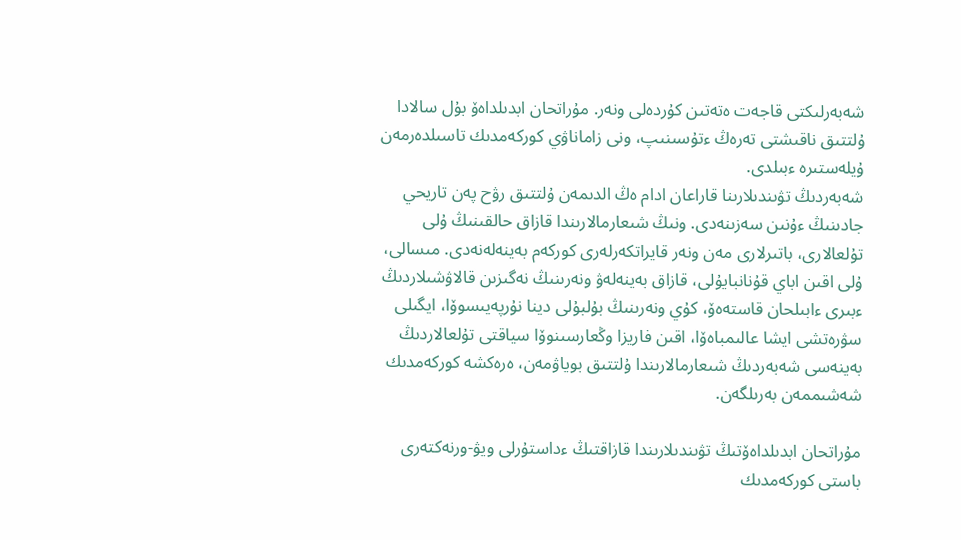شەبەرلىكتى قاجەت ەتەتىن كۇردەلى ونەر. مۇراتحان ابدىلداەۆ بۇل سالادا ۇلتتىق ناقىشتى تەرەڭ ءتۇسىنىپ، ونى زاماناۋي كوركەمدىك تاسىلدەرمەن ۇيلەستىرە ءبىلدى.
شەبەردىڭ تۋىندىلارىنا قاراعان ادام ەڭ الدىمەن ۇلتتىق رۋح پەن تاريحي جادىنىڭ ءۇنىن سەزىنەدى. ونىڭ شىعارمالارىندا قازاق حالقىنىڭ ۇلى تۇلعالارى، باتىرلارى مەن ونەر قايراتكەرلەرى كوركەم بەينەلەنەدى. مىسالى، ۇلى اقىن اباي قۇنانبايۇلى، قازاق بەينەلەۋ ونەرىنىڭ نەگىزىن قالاۋشىلاردىڭ ءبىرى ءابىلحان قاستەەۆ، كۇي ونەرىنىڭ بۇلبۇلى دينا نۇرپەيىسوۆا، ايگىلى سۋرەتشى ايشا عالىمباەۆا، اقىن فاريزا وڭعارسىنوۆا سياقتى تۇلعالاردىڭ بەينەسى شەبەردىڭ شىعارمالارىندا ۇلتتىق بوياۋمەن، ەرەكشە كوركەمدىك شەشىممەن بەرىلگەن.

مۇراتحان ابدىلداەۆتىڭ تۋىندىلارىندا قازاقتىڭ ءداستۇرلى ويۋ-ورنەكتەرى باستى كوركەمدىك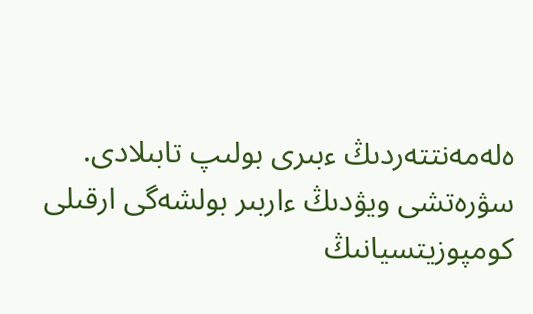ەلەمەنتتەردىڭ ءبىرى بولىپ تابىلادى. سۋرەتشى ويۋدىڭ ءاربىر بولشەگى ارقىلى كومپوزيتسيانىڭ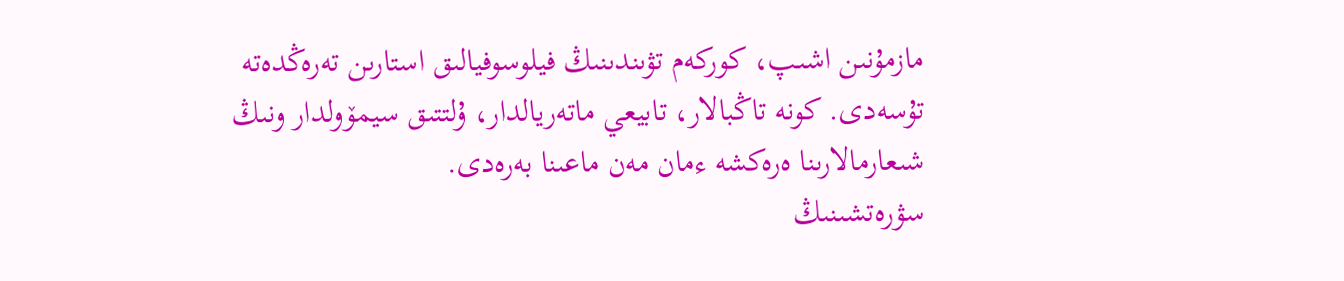مازمۇنىن اشىپ، كوركەم تۋىندىنىڭ فيلوسوفيالىق استارىن تەرەڭدەتە تۇسەدى. كونە تاڭبالار، تابيعي ماتەريالدار، ۇلتتىق سيمۆولدار ونىڭ شىعارمالارىنا ەرەكشە ءمان مەن ماعىنا بەرەدى.
سۋرەتشىنىڭ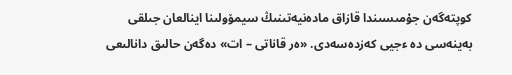كوپتەگەن جۇمىسىندا قازاق مادەنيەتىنىڭ سيمۆولىنا اينالعان جىلقى بەينەسى دە ءجيى كەزدەسەدى. «ەر قاناتى – ات» دەگەن حالىق دانالىعى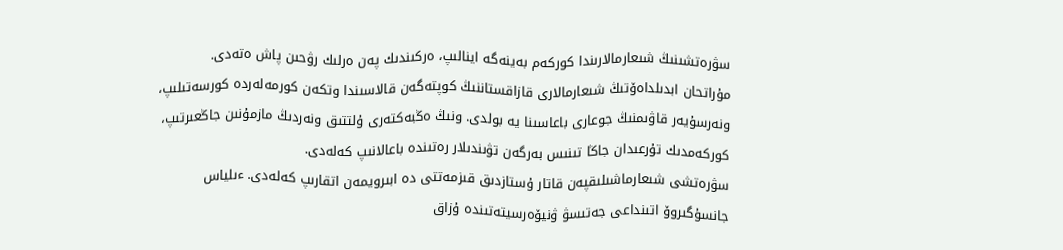سۋرەتشىنىڭ شىعارمالارىندا كوركەم بەينەگە اينالىپ، ەركىندىك پەن ەرلىك رۋحىن پاش ەتەدى.
مۇراتحان ابدىلداەۆتىڭ شىعارمالارى قازاقستاننىڭ كوپتەگەن قالاسىندا وتكەن كورمەلەردە كورسەتىلىپ، ونەرسۇيەر قاۋىمنىڭ جوعارى باعاسىنا يە بولدى. ونىڭ ەڭبەكتەرى ۇلتتىق ونەردىڭ مازمۇنىن جاڭعىرتىپ، كوركەمدىك تۇرعىدان جاڭا تىنىس بەرگەن تۋىندىلار رەتىندە باعالانىپ كەلەدى.
سۋرەتشى شىعارماشىلىقپەن قاتار ۇستازدىق قىزمەتتى دە ابىرويمەن اتقارىپ كەلەدى. ءىلياس جانسۇگىروۆ اتىنداعى جەتىسۋ ۋنيۆەرسيتەتىندە ۇزاق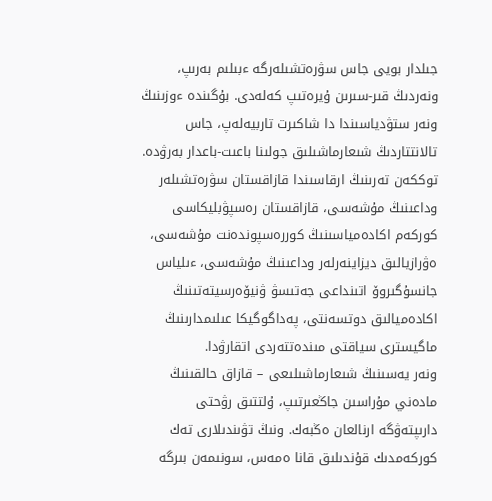جىلدار بويى جاس سۋرەتشىلەرگە ءبىلىم بەرىپ، ونەردىڭ قىر-سىرىن ۇيرەتىپ كەلەدى. بۇگىندە ءوزىنىڭ ونەر ستۋدياسىندا دا شاكىرت تاربيەلەپ، جاس تالانتتاردىڭ شىعارماشىلىق جولىنا باعىت-باعدار بەرۋدە. توككەن تەرىنىڭ ارقاسىندا قازاقستان سۋرەتشىلەر وداعىنىڭ مۇشەسى، قازاقستان رەسپۋبليكاسى كوركەم اكادەمياسىنىڭ كوررەسپوندەنت مۇشەسى، ەۋرازيالىق ديزاينەرلەر وداعىنىڭ مۇشەسى، ءىلياس جانسۇگىروۆ اتىنداعى جەتىسۋ ۋنيۆەرسيتەتىنىڭ اكادەميالىق دوتسەنتى، پەداگوگيكا عىلىمدارىنىڭ ماگيسترى سياقتى مىندەتتەردى اتقارۋدا.
ونەر يەسىنىڭ شىعارماشىلىعى – قازاق حالقىنىڭ مادەني مۇراسىن جاڭعىرتىپ، ۇلتتىق رۋحتى دارىپتەۋگە ارنالعان ەڭبەك. ونىڭ تۋىندىلارى تەك كوركەمدىك قۇندىلىق قانا ەمەس، سونىمەن بىرگە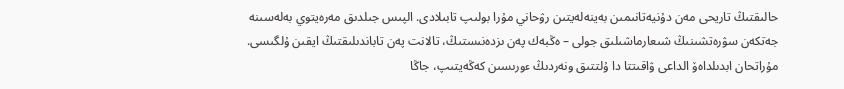حالىقتىڭ تاريحى مەن دۇنيەتانىمىن بەينەلەيتىن رۋحاني مۇرا بولىپ تابىلادى. الپىس جىلدىق مەرەيتوي بەلەسىنە جەتكەن سۋرەتشىنىڭ شىعارماشىلىق جولى – ەڭبەك پەن ىزدەنىستىڭ، تالانت پەن تاباندىلىقتىڭ ايقىن ۇلگىسى. مۇراتحان ابدىلداەۆ الداعى ۋاقىتتا دا ۇلتتىق ونەردىڭ ءورىسىن كەڭەيتىپ، جاڭا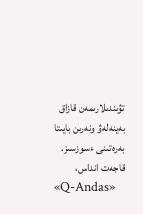تۋىندىلارىمەن قازاق بەينەلەۋ ونەرىن بايىتا بەرەتىنى ءسوزسىز.
قاجەت انداس،
«Q-Andas»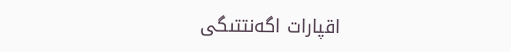اقپارات اگەنتتىگى